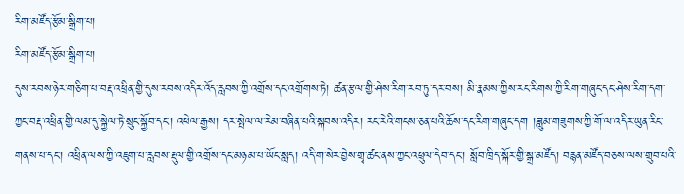རིག་མཛོད་རྩོམ་སྒྲིག་པ།
རིག་མཛོད་རྩོམ་སྒྲིག་པ།
དུས་རབས་ཉེར་གཅིག་པ་བརྡ་འཕྲིན་གྱི་དུས་རབས་འདིར་འོད་རླབས་ཀྱི་འགྲོས་དང་འགྲོགས་ཏེ། ཚན་རྩལ་གྱི་ཤེས་རིག་རབ་ཏུ་དར་བས། མི་རྣམས་ཀྱིས་རང་རིགས་ཀྱི་རིག་གཞུང་དང་ཤེས་རིག་དག་ཀྱང་བརྡ་འཕྲིན་གྱི་ལམ་དུ་སྐྱེལ་ཏེ་སྲུང་སྐྱོབ་དང་། འཕེལ་རྒྱས། དར་སྤེལ་ལ་རེམ་བཞིན་པའི་སྐབས་འདིར། རང་རེའི་གངས་ཅན་པའི་ཆོས་དང་རིག་གཞུང་དག །ཟླུམ་གཟུགས་ཀྱི་གོ་ལ་འདིར་ཡུན་རིང་གནས་པ་དང་། འཕྲིན་ལས་ཀྱི་འཇུག་པ་རླབས་རྡུལ་གྱི་འགྲོས་དང་མཉམ་པ་ཡོང་སླད། འདི་ག་སེར་བྱེས་གྲྭ་ཚང་ནས་ཀྱང་འཕྲུལ་དེབ་དང་། སློབ་ཁྲིད་སྐོར་གྱི་སྒྲ་མཛོད། བརྙན་མཛོད་བཅས་ལས་གྲུབ་པའི་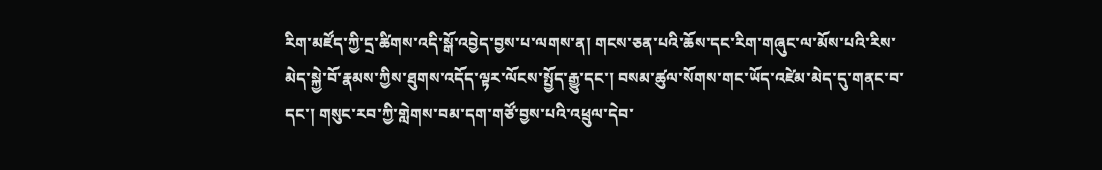རིག་མཛོད་ཀྱི་དྲ་ཚིགས་འདི་སྒོ་འབྱེད་བྱས་པ་ལགས་ན། གངས་ཅན་པའི་ཆོས་དང་རིག་གཞུང་ལ་མོས་པའི་རིས་མེད་སྐྱེ་བོ་རྣམས་ཀྱིས་ཐུགས་འདོད་ལྟར་ལོངས་སྤྱོད་རྒྱུ་དང་། བསམ་ཚུལ་སོགས་གང་ཡོད་འཛེམ་མེད་དུ་གནང་བ་དང་། གསུང་རབ་ཀྱི་གླེགས་བམ་དག་གཙོ་བྱས་པའི་འཕྲུལ་དེབ་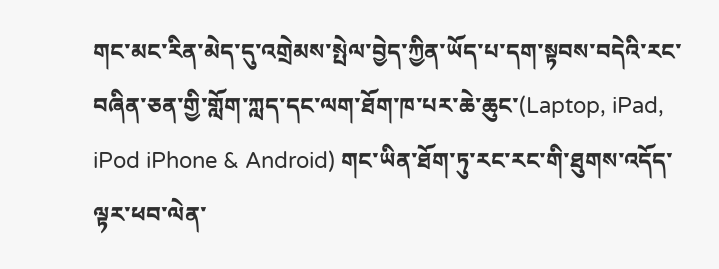གང་མང་རིན་མེད་དུ་འགྲེམས་སྤེལ་བྱེད་ཀྱིན་ཡོད་པ་དག་སྟབས་བདེའི་རང་བཞིན་ཅན་གྱི་གློག་ཀླད་དང་ལག་ཐོག་ཁ་པར་ཆེ་ཆུང་(Laptop, iPad, iPod iPhone & Android) གང་ཡིན་ཐོག་ཏུ་རང་རང་གི་ཐུགས་འདོད་ལྟར་ཕབ་ལེན་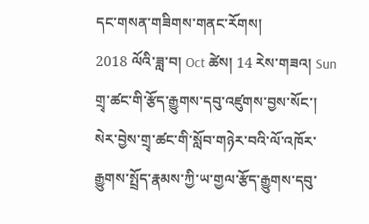དང་གསན་གཟིགས་གནང་རོགས།
2018 ལོའི་ཟླ་བ། Oct ཚེས། 14 རེས་གཟའ། Sun
གྲྭ་ཚང་གི་རྩོད་རྒྱུགས་དབུ་འཛུགས་བྱས་སོང་།
སེར་བྱེས་གྲྭ་ཚང་གི་སློབ་གཉེར་བའི་ལོ་འཁོར་རྒྱུགས་སྤྲོད་རྣམས་ཀྱི་ཡ་གྱལ་རྩོད་རྒྱུགས་དབུ་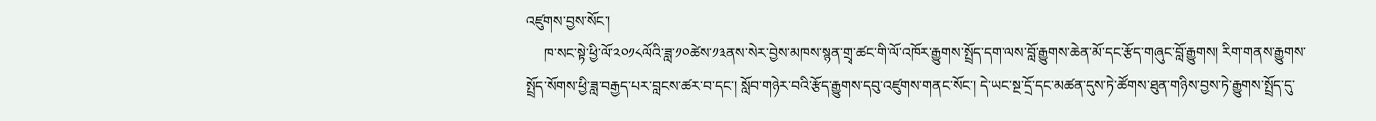འཛུགས་བྱས་སོང་།
     ཁ་སང་སྟེ་ཕྱི་ལོ་༢༠༡༨ལོའི་ཟླ་༡༠ཚེས་༡༣ནས་སེར་བྱེས་མཁས་སྙན་གྲྭ་ཚང་གི་ལོ་འཁོར་རྒྱུགས་སྤྲོད་དག་ལས་བློ་རྒྱུགས་ཆེན་མོ་དང་རྩོད་གཞུང་བློ་རྒྱུགས། རིག་གནས་རྒྱུགས་སྤྲོད་སོགས་ཕྱི་ཟླ་བརྒྱད་པར་བླངས་ཚར་བ་དང་། སློབ་གཉེར་བའི་རྩོད་རྒྱུགས་དབུ་འཛུགས་གནང་སོང་། དེ་ཡང་སྔ་དྲོ་དང་མཚན་དུས་ཏེ་ཚོགས་ཐུན་གཉིས་བྱས་ཏེ་རྒྱུགས་སྤྲོད་དུ་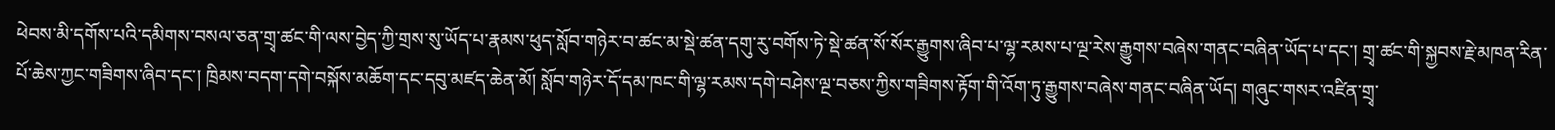ཕེབས་མི་དགོས་པའི་དམིགས་བསལ་ཅན་གྲྭ་ཚང་གི་ལས་བྱེད་ཀྱི་གྲས་སུ་ཡོད་པ་རྣམས་ཕུད་སློབ་གཉེར་བ་ཚང་མ་སྡེ་ཚན་དགུ་རུ་བགོས་ཏེ་སྡེ་ཚན་སོ་སོར་རྒྱུགས་ཞིབ་པ་ལྷ་རམས་པ་ལྔ་རེས་རྒྱུགས་བཞེས་གནང་བཞིན་ཡོད་པ་དང་། གྲྭ་ཚང་གི་སྐྱབས་རྗེ་མཁན་རིན་པོ་ཆེས་ཀྱང་གཟིགས་ཞིབ་དང་། ཁྲིམས་བདག་དགེ་བསྐོས་མཆོག་དང་དབུ་མཛད་ཆེན་མོ། སློབ་གཉེར་དོ་དམ་ཁང་གི་ལྷ་རམས་དགེ་བཤེས་ལྔ་བཅས་ཀྱིས་གཟིགས་རྟོག་གི་འོག་ཏུ་རྒྱུགས་བཞེས་གནང་བཞིན་ཡོད། གཞུང་གསར་འཛིན་གྲྭ་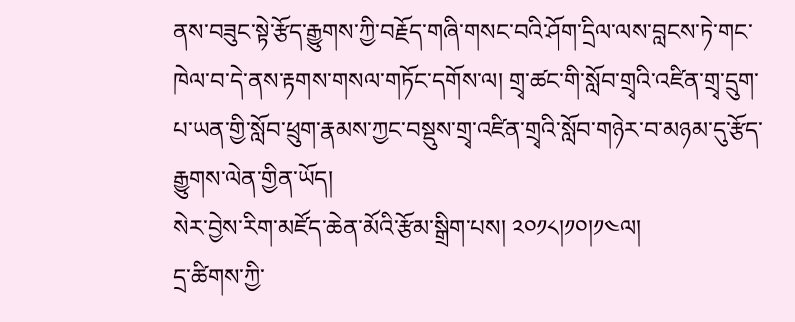ནས་བཟུང་སྟེ་རྩོད་རྒྱུགས་ཀྱི་བརྗོད་གཞི་གསང་བའི་ཤོག་དྲིལ་ལས་བླངས་ཏེ་གང་ཁེལ་བ་དེ་ནས་རྟགས་གསལ་གཏོང་དགོས་ལ། གྲྭ་ཚང་གི་སློབ་གྲྭའི་འཛིན་གྲྭ་དྲུག་པ་ཡན་གྱི་སློབ་ཕྲུག་རྣམས་ཀྱང་བསྡུས་གྲྭ་འཛིན་གྲྭའི་སློབ་གཉེར་བ་མཉམ་དུ་རྩོད་རྒྱུགས་ལེན་གྱིན་ཡོད།
སེར་བྱེས་རིག་མཛོད་ཆེན་མོའི་རྩོམ་སྒྲིག་པས། ༢༠༡༨།༡༠།༡༤ལ།
དྲ་ཚིགས་ཀྱི་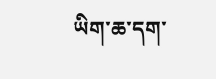ཡིག་ཆ་དག་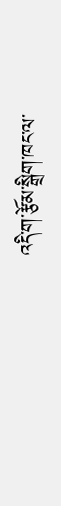འདི་ག་རྩོམ་སྒྲིག་ཁང་ལ་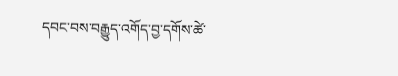དབང་བས་བརྒྱུད་འགོད་བྱ་དགོས་ཚེ་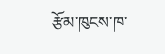རྩོམ་ཁུངས་ཁ་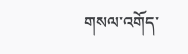གསལ་འགོད་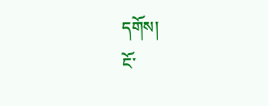དགོས།
ངོ་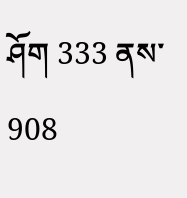ཤོག 333 ནས་ 908